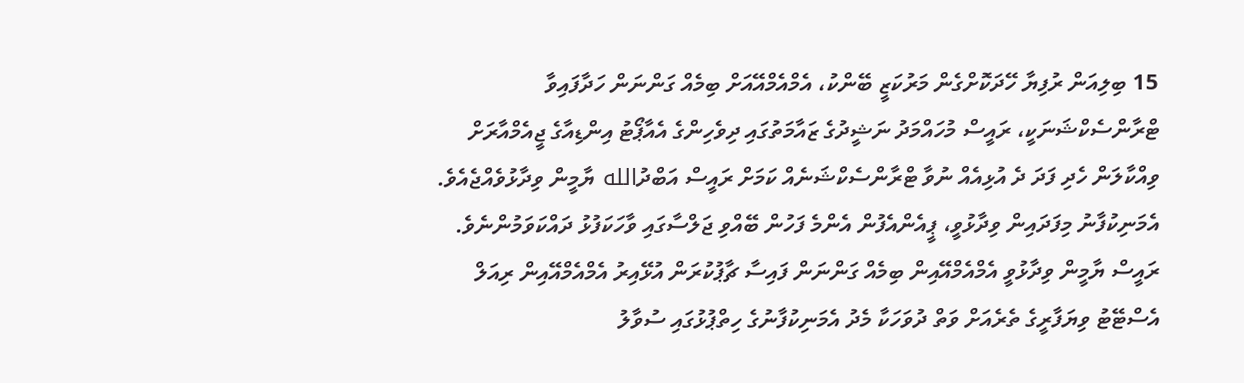15 ބިލިއަން ރުފިޔާ ހޭދަކޮށްގެން މަރުކަޒީ ބޭންކު، އެމްއެމްއޭއަށް ބިމެއް ގަންނަން ހަދާފައިވާ ޓްރާންސެކްޝަނަކީ، ރައީސް މުހައްމަދު ނަޝީދުގެ ޒައާމަތުގައި ދިވެހިންގެ އެއާޕޯޓު އިންޑިއާގެ ޖީއެމްއާރަށް ވިއްކާލަން ހެދި ފަދަ ދެ އުޅިއެއް ނުވާ ޓްރާންސެކްޝަނެއް ކަމަށް ރައީސް އަބްދުالله ޔާމީން ވިދާޅުވެއްޖެއެވެ.
އެމަނިކުފާނު މިފަދައިން ވިދާޅުވީ، ޕީއެންއެފުން އެންމެ ފަހުން ބޭއްވި ޖަލްސާގައި ވާހަކަފުޅު ދައްކަވަމުންނެވެ.
ރައީސް ޔާމީން ވިދާޅުވީ އެމްއެމްއޭއިން ބިމެއް ގަންނަން ފައިސާ ޗާޕުކުރަން އުޅޭއިރު އެމްއެމްއޭއިން ރިއަލް އެސްޓޭޓު ވިޔަފާރީގެ ތެރެއަށް ވަތް ދުވަހަކާ މެދު އެމަނިކުފާނުގެ ހިތްޕުޅުގައި ސުވާލު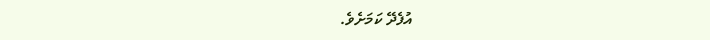އުފެދޭ ކަމަށެވެ.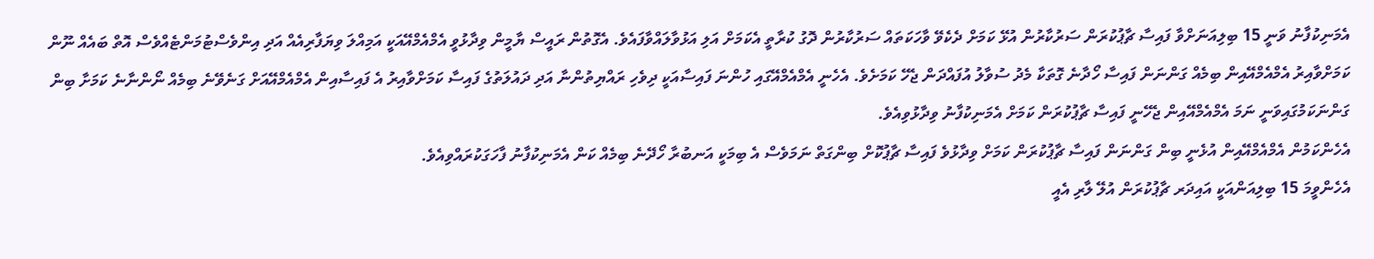އެމަނިކުފާނު ވަނީ 15 ބިލިއަނަށްވާ ފައިސާ ޗާޕުކުރަން ސަރުކާރުން އުޅޭ ކަމަށް ދެކެވޭ ވާހަކަތައް ސަރުކާރުން ދޮގު ކުރާތީ އެކަމަށް އަލި އަޅުވާލައްވާފައެވެ. އެގޮތުން ރައީސް ޔާމީން ވިދާޅުވީ އެމްއެމްއޭއަކީ އަމިއްލަ ވިޔަފާރިއެއް އަދި އިންވެސްޓުމަންޓެއްވެސް އޮތް ބައެއް ނޫން ކަމަށްވާއިރު އެމްއެމްއޭއިން ބިމެއް ގަންނަން ފައިސާ ހޯދާނެ ގޮތަކާ މެދު ސުވާލު އުފައްދަން ޖެހޭ ކަމަށެވެ. އެހެނީ އެމްއެމްއޭގައި ހުންނަ ފައިސާއަކީ ދިވެހި ރައްޔިތުންނާ އަދި ދައުލަތުގެ ފައިސާ ކަމަށްވާއިރު އެ ފައިސާއިން އެމްއެމްއޭއަށް ގަނެވޭނެ ބިމެއް ނޯންނާނެ ކަމަށާ ބިން ގަންނަކަމުގައިވަނީ ނަމަ އެމްއެމްއޭއިން ޖެހޭނީ ފައިސާ ޗާޕުކުރަން ކަމަށް އެމަނިކުފާނު ވިދާޅުވިއެވެ.
އެހެންކަމުން އެމްއެމްއޭއިން އުޅެނީ ބިން ގަންނަން ފައިސާ ޗާޕުކުރަން ކަމަށް ވިދާޅުވެ ފައިސާ ޗާޕުކޮށް ބިންގަތް ނަމަވެސް އެ ބިމަކީ އަނބުރާ ހޯދޭނެ ބިމެއް ކަން އެމަނިކުފާނު ފާހަގަކުރައްވިއެވެ.
އެހެންވީމަ 15 ބިލިއަންއަކީ އައިދަރ ޗާޕުކުރަން އުލޭ ލާރި އެއީ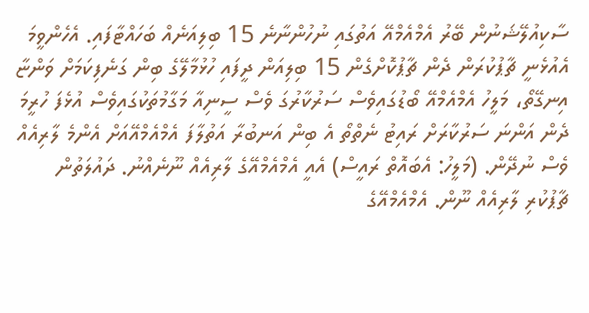ސާކިއުލޭޝަނުން ބޭރު އެމްއެމްއޭ އަތުގައި ނުހުންނާނެ 15 ބިލިއަނެއް ބަހައްޓާފައި. އެހެންވީމަ އެއުޅެނީ ޗާޕުކުރަން ދެން ޗާޕުކޮށްގެން 15 ބިލިއަން ދީފައި ހުޅުމާލޭގެ ބިން ގަނެފިކަމަށް ވަންޏާ އިނގޭތޯ، މަލީހު އެމްއެމްއޭ ބޯޑުގައިވެސް ސަރުކާރުގަ ވެސް ސީނިއާ މަގާމުތަކުގައިވެސް އުޅެފަ ހުރީމަ ދެން އަންނަ ސަރުކާރަށް ރައިޓު ނެތްތޯ އެ ބިން އަނބުރާ އަތުލާފަ އެމްއެމްއޭއަށް އެންމެ ލާރިއެއް ވެސް ނުދޭން. (މަލީހު: އެބައޮތް ރައީސް) އެއީ އެމްއެމްއޭގެ ލާރިއެއް ނޫނެއްނު. ދައުލަތުން ޗާޕުކުރި ލާރިއެއް ނޫން. އެމްއެމްއޭގެ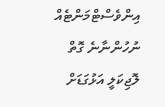އިންވެސްޓްމަންޓެއް ނުހުންނާނެ ގޮތް ލޮޖިކަލީ އަޅުގަޑަށް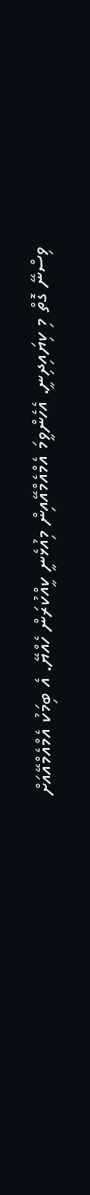ވިސްނޭ ގޮތް މި ކިޔައިދިނީ. އެހެންވީމަ އެމްއެމްއޭއިން މިއުޅެނީ ކީއްކުރަން ހެއްޔޭ. އެ ބިމަކު އެމްއެމްއޭއަށް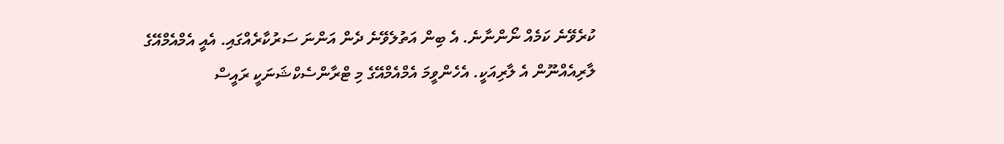ކުރެވޭނެ ކަމެއް ނޯންނާނެ. އެ ބިން އަތުލެވޭނެ ދެން އަންނަ ސަރުކާރެއްގައި. އެއީ އެމްއެމްއޭގެ ލާރިއެއްނޫން އެ ލާރިއަކީ. އެހެންވީމަ އެމްއެމްއޭގެ މި ޓްރާންސެކްޝަނަކީ ރައީސް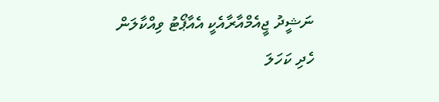ނަޝީދު ޖީއެމްއާރާއެކީ އެއާޕޯޓު ވިއްކާލަން ހެދި ކަހަލަ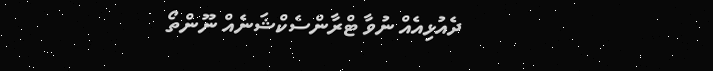ދެއުޅިއެއް ނުވާ ޓްރާންސެކްޝަނެއް ނޫންތޯ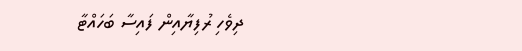ދިވެހި ރުފިޔާއިން ފައިސާ ބަހައްޓާ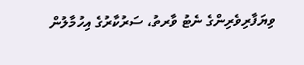ވިޔަފާރިވެރިންގެ ނެޓު ވާރތު، ސަރުކާރުގެ އިހުމާލުން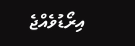އިރޯޑުވެއްޖެ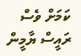ކަމަށް ވެސް ރައީސް ޔާމީން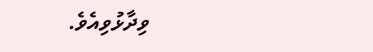ވިދާޅުވިއެވެ.